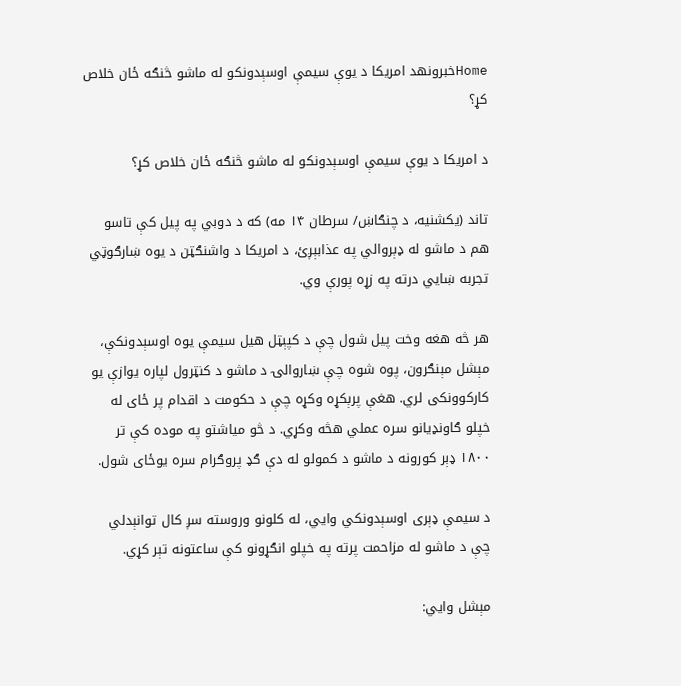Homeخبرونهد امریکا د یوې سیمې اوسېدونکو له ماشو څنګه ځان خلاص کړ؟

د امریکا د یوې سیمې اوسېدونکو له ماشو څنګه ځان خلاص کړ؟

تاند (یکشنیه، د چنګاښ/ سرطان ۱۴ مه) که د دوبي په پیل کې تاسو هم د ماشو له ډېروالي په عذابېږئ، د امریکا د واشنګټن د یوه ښارګوټي تجربه ښايي درته په زړه پورې وي.

هر څه هغه وخت پیل شول چې د کپېټل هیل سیمې یوه اوسېدونکې، مېشل مېنګرون، پوه شوه چې ښاروالۍ د ماشو د کنټرول لپاره یوازې یو کارکوونکی لري. هغې پرېکړه وکړه چې د حکومت د اقدام پر ځای له خپلو ګاونډیانو سره عملي هڅه وکړي. د څو میاشتو په موده کې تر ۱۸۰۰ ډېر کورونه د ماشو د کمولو له دې ګډ پروګرام سره یوځای شول.

د سیمې ډېری اوسېدونکي وایي، له کلونو وروسته سږ کال توانېدلي چې د ماشو له مزاحمت پرته په خپلو انګړونو کې ساعتونه تېر کړي.

مېشل وایي: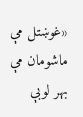«غوښتل مې ماشومان مې بهر لوبې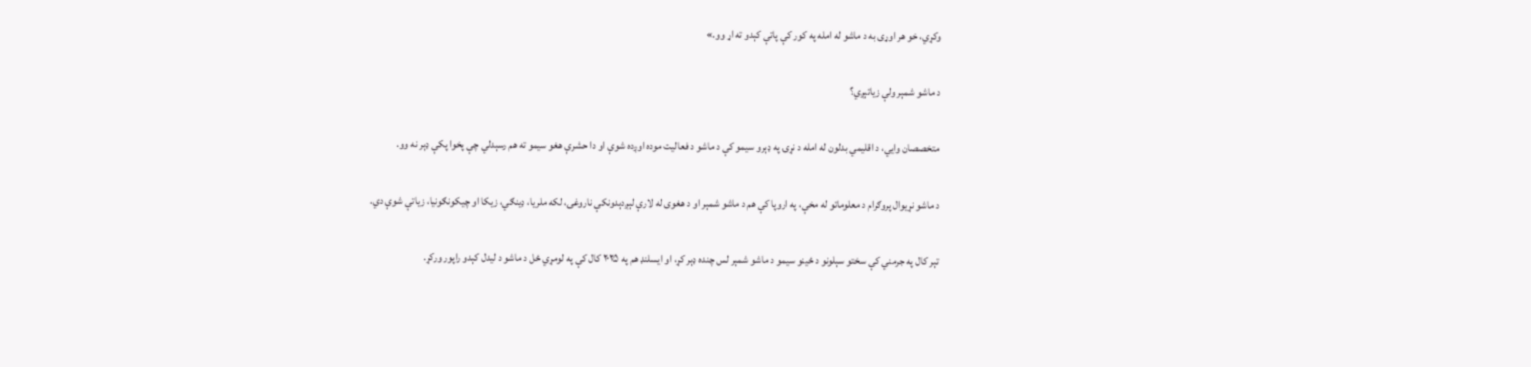وکړي، خو هر اوړی به د ماشو له امله په کور کې پاتې کېدو ته اړ وو.»

د ماشو شمېر ولې زیاتېږي؟

متخصصان وایي، د اقلیمي بدلون له امله د نړۍ په ډېرو سیمو کې د ماشو د فعالیت موده اوږده شوې او دا حشرې هغو سیمو ته هم رسېدلي چې پخوا پکې ډېر نه وو.

د ماشو نړیوال پروګرام د معلوماتو له مخې، په اروپا کې هم د ماشو شمېر او د هغوی له لارې لېږدېدونکې ناروغۍ، لکه ملریا، ډینګي، زیکا او چیکونګونیا، زیاتې شوې دي.

تېر کال په جرمني کې سختو سېلونو د ځینو سیمو د ماشو شمېر لس چنده ډېر کړ، او ایسلنډ هم په ۲۰۲۵ کال کې په لومړي ځل د ماشو د لیدل کېدو راپور ورکړ.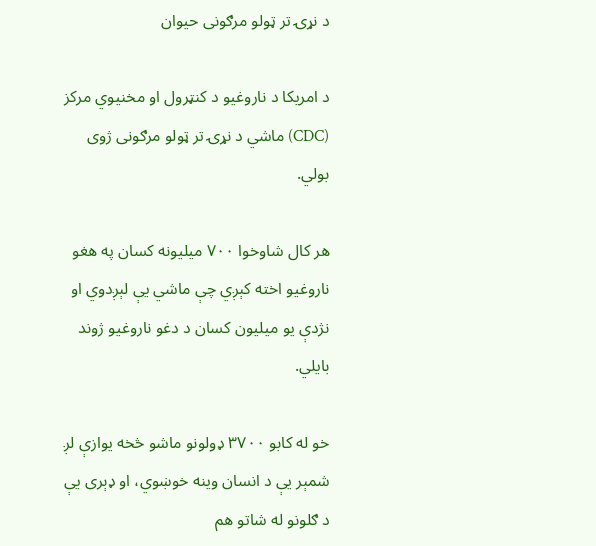د نړۍ تر ټولو مرګونی حیوان

د امریکا د ناروغیو د کنټرول او مخنیوي مرکز (CDC) ماشي د نړۍ تر ټولو مرګونی ژوی بولي.

هر کال شاوخوا ۷۰۰ میلیونه کسان په هغو ناروغیو اخته کېږي چې ماشي یې لېږدوي او نژدې یو میلیون کسان د دغو ناروغیو ژوند بایلي.

خو له کابو ۳۷۰۰ ډولونو ماشو څخه یوازې لږ شمېر یې د انسان وینه خوښوي، او ډېری یې د ګلونو له شاتو هم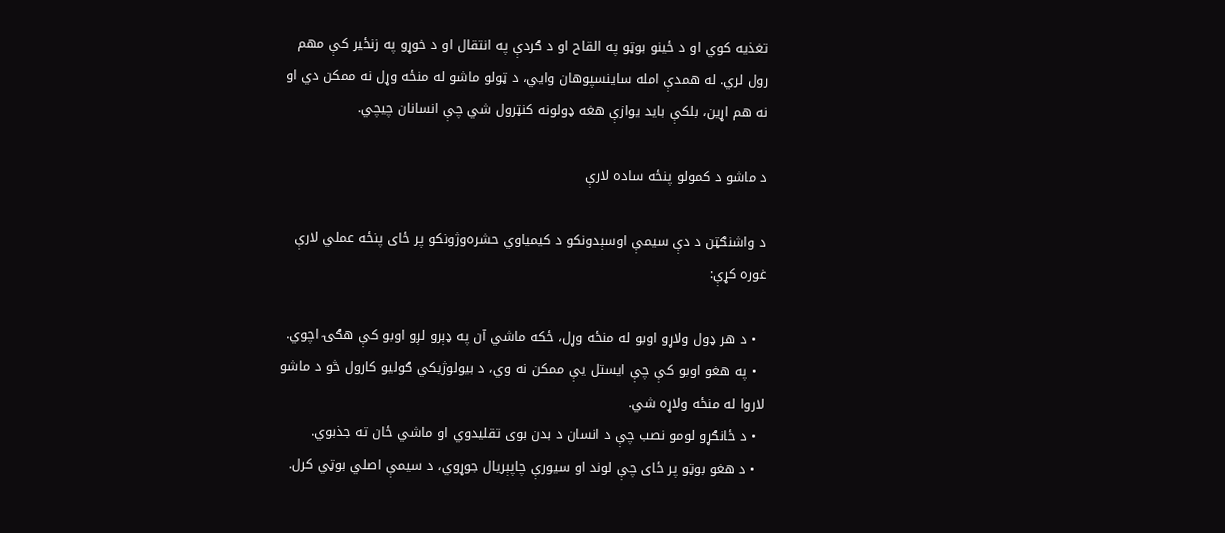تغذیه کوي او د ځینو بوټو په القاح او د ګردې په انتقال او د خوړو په زنځیر کې مهم رول لري. له همدې امله ساینسپوهان وایي، د ټولو ماشو له منځه وړل نه ممکن دي او نه هم اړین، بلکې باید یوازې هغه ډولونه کنټرول شي چې انسانان چیچي.

د ماشو د کمولو پنځه ساده لارې

د واشنګټن د دې سیمې اوسېدونکو د کیمیاوي حشره‌وژونکو پر ځای پنځه عملي لارې غوره کړې:

  • د هر ډول ولاړو اوبو له منځه وړل، ځکه ماشي آن په ډېرو لږو اوبو کې هګۍ اچوي.
  • په هغو اوبو کې چې ایستل یې ممکن نه وي، د بیولوژیکي ګولیو کارول څو د ماشو لاروا له منځه ولاړه شي.
  • د ځانګړو لومو نصب چې د انسان د بدن بوی تقلیدوي او ماشي ځان ته جذبوي.
  • د هغو بوټو پر ځای چې لوند او سیورې چاپېریال جوړوي، د سیمې اصلي بوټي کرل.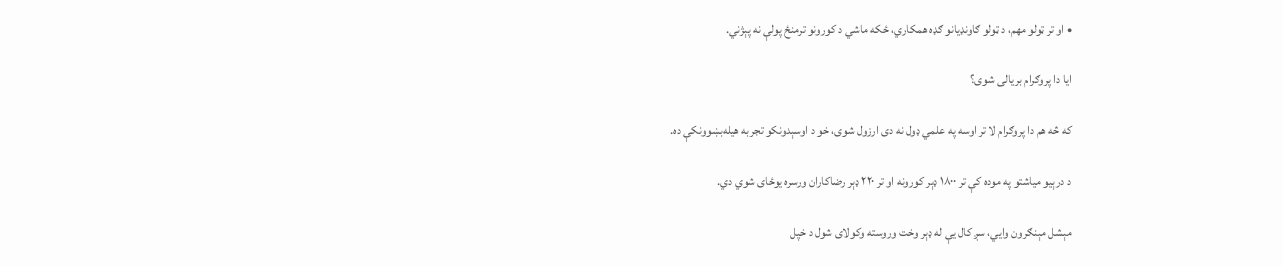• او تر ټولو مهم، د ټولو ګاونډیانو ګډه همکاري، ځکه ماشي د کورونو ترمنځ پولې نه پېژني.

ایا دا پروګرام بریالی شوی؟

که څه هم دا پروګرام لا تر اوسه په علمي ډول نه دی ارزول شوی، خو د اوسېدونکو تجربه هیله‌بښوونکې ده.

د درېیو میاشتو په موده کې تر ۱۸۰۰ ډېر کورونه او تر ۲۲۰ ډېر رضاکاران ورسره یوځای شوي دي.

مېشل مېنګرون وایي، سږ کال یې له ډېر وخت وروسته وکولای شول د خپل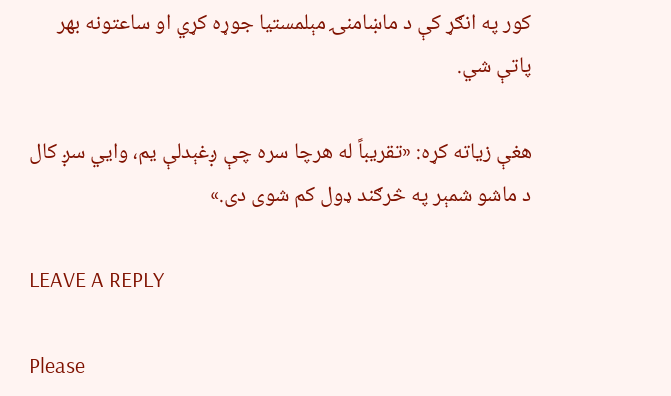کور په انګړ کې د ماښامنۍ مېلمستیا جوړه کړي او ساعتونه بهر پاتې شي.

هغې زیاته کړه: «تقریباً له هرچا سره چې ږغېدلې یم، وایي سږ کال د ماشو شمېر په څرګند ډول کم شوی دی.»

LEAVE A REPLY

Please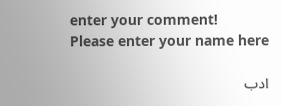enter your comment!
Please enter your name here

ادب